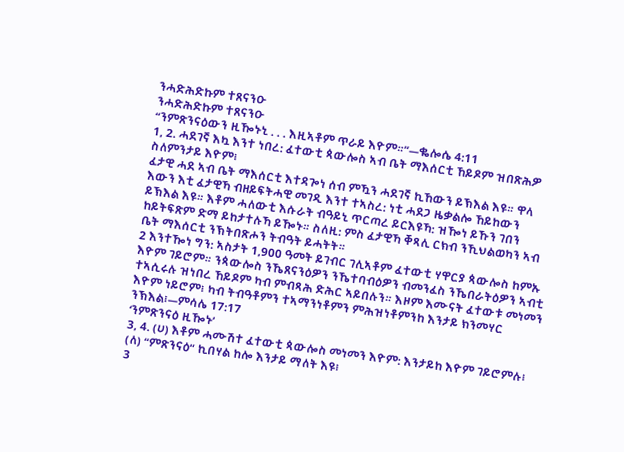ንሓድሕድኩም ተጸናንዑ
ንሓድሕድኩም ተጸናንዑ
“ንምጽንናዕውን ዚዀኑኒ . . . እዚኣቶም ጥራይ እዮም።”—ቈሎሴ 4:11
1, 2. ሓደገኛ እኳ እንተ ነበረ: ፈተውቲ ጳውሎስ ኣብ ቤት ማእሰርቲ ኸይዶም ዝበጽሕዎ ስለምንታይ እዮም፧
ፈታዊ ሓደ ኣብ ቤት ማእሰርቲ እተዳጐነ ሰብ ምዃን ሓደገኛ ኪኸውን ይኽእል እዩ። ዋላ እውን እቲ ፈታዊኻ ብዘይፍትሓዊ መገዲ እንተ ተኣስረ: ነቲ ሓደጋ ዜቃልሎ ኸይከውን ይኽእል እዩ። እቶም ሓለውቲ እሱራት ብዓይኒ ጥርጣረ ይርእዩኻ: ዝዀነ ይኹን ገበን ከይትፍጽም ድማ ይከታተሉኻ ይዀኑ። ስለዚ: ምስ ፈታዊኻ ቐጻሊ ርክብ ንኺህልወካን ኣብ ቤት ማእሰርቲ ንኽትበጽሖን ትብዓት ይሓትት።
2 እንተዀነ ግን: ኣስታት 1,900 ዓመት ይገብር ገሊኣቶም ፈተውቲ ሃዋርያ ጳውሎስ ከምኡ እዮም ገይሮም። ንጳውሎስ ንኼጸናንዕዎን ንኼተባብዕዎን ብመንፈስ ንኼበራትዕዎን ኣብቲ ተኣሲሩሉ ዝነበረ ኸይዶም ካብ ምብጻሕ ድሕር ኣይበሉን። እዞም እሙናት ፈተውቱ መነመን እዮም ነይሮም፧ ካብ ትብዓቶምን ተኣማንነቶምን ምሕዝነቶምንከ እንታይ ክንመሃር ንኽእል፧—ምሳሌ 17:17
‘ንምጽንናዕ ዚዀኑ’
3, 4. (ሀ) እቶም ሓሙሽተ ፈተውቲ ጳውሎስ መነመን እዮም: እንታይከ እዮም ገይሮምሉ፧ (ለ) “ምጽንናዕ” ኪበሃል ከሎ እንታይ ማለት እዩ፧
3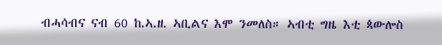ብሓሳብና ናብ 60 ከ.ኣ.ዘ. ኣቢልና እሞ ንመለስ። ኣብቲ ግዜ እቲ ጳውሎስ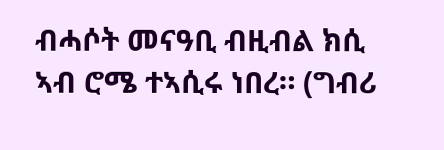ብሓሶት መናዓቢ ብዚብል ክሲ ኣብ ሮሜ ተኣሲሩ ነበረ። (ግብሪ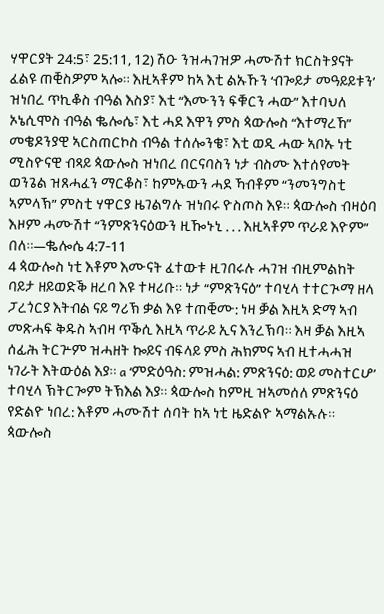ሃዋርያት 24:5፣ 25:11, 12) ሽዑ ንዝሓገዝዎ ሓሙሽተ ክርስትያናት ፈልዩ ጠቒስዎም ኣሎ። እዚኣቶም ከኣ እቲ ልኡኹን ‘ብጐይታ መዓይይቱን’ ዝነበረ ጥኪቆስ ብዓል እስያ፣ እቲ “እሙንን ፍቑርን ሓው” እተባህለ ኦኔሲሞስ ብዓል ቈሎሴ፣ እቲ ሓደ እዋን ምስ ጳውሎስ “እተማረኸ” መቄዶንያዊ ኣርስጠርኮስ ብዓል ተሰሎንቄ፣ እቲ ወዲ ሓው ኣቦኡ ነቲ ሚስዮናዊ ብጻይ ጳውሎስ ዝነበረ በርናባስን ነታ ብስሙ እተሰየመት ወንጌል ዝጸሓፈን ማርቆስ፣ ከምኡውን ሓደ ኻብቶም “ንመንግስቲ ኣምላኽ” ምስቲ ሃዋርያ ዜገልግሉ ዝነበሩ ዮስጦስ እዩ። ጳውሎስ ብዛዕባ እዞም ሓሙሽተ “ንምጽንናዕውን ዚዀኑኒ . . . እዚኣቶም ጥራይ እዮም” በለ።—ቈሎሴ 4:7-11
4 ጳውሎስ ነቲ እቶም እሙናት ፈተውቱ ዚገበሩሉ ሓገዝ ብዚምልከት ባይታ ዘይወድቕ ዘረባ እዩ ተዛሪቡ። ነታ “ምጽንናዕ” ተባሂላ ተተርጒማ ዘላ ፓረጎርያ እትብል ናይ ግሪኽ ቃል እዩ ተጠቒሙ: ነዛ ቓል እዚኣ ድማ ኣብ መጽሓፍ ቅዱስ ኣብዛ ጥቕሲ እዚኣ ጥራይ ኢና እንረኽባ። እዛ ቓል እዚኣ ሰፊሕ ትርጕም ዝሓዘት ኰይና ብፍላይ ምስ ሕክምና ኣብ ዚተሓሓዝ ነገራት እትውዕል እያ። a ‘ምድዕዓስ: ምዝሓል: ምጽንናዕ: ወይ መስተርሆ’ ተባሂላ ኽትርጐም ትኽእል እያ። ጳውሎስ ከምዚ ዝኣመሰለ ምጽንናዕ የድልዮ ነበረ: እቶም ሓሙሽተ ሰባት ከኣ ነቲ ዜድልዮ ኣማልኡሉ።
ጳውሎስ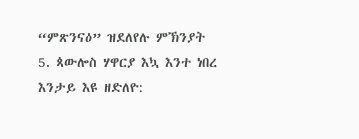“ምጽንናዕ” ዝደለየሉ ምኽንያት
5. ጳውሎስ ሃዋርያ እኳ እንተ ነበረ እንታይ እዩ ዘድለዮ: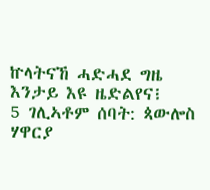ኵላትናኸ ሓድሓደ ግዜ እንታይ እዩ ዜድልየና፧
5 ገሊኣቶም ሰባት: ጳውሎስ ሃዋርያ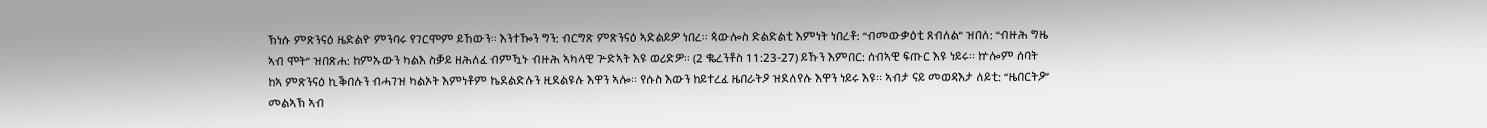ኽነሱ ምጽንናዕ ዜድልዮ ምንባሩ የገርሞም ይኸውን። እንተዀን ግን: ብርግጽ ምጽንናዕ ኣድልይዎ ነበረ። ጳውሎስ ድልድልቲ እምነት ነበረቶ: “ብመውቃዕቲ ጸብለል” ዝበለ: “ብዙሕ ግዜ ኣብ ሞት” ዝበጽሐ: ከምኡውን ካልእ ስቓይ ዘሕለፈ ብምዃኑ ብዙሕ ኣካላዊ ጕድኣት እዩ ወሪድዎ። (2 ቈረንቶስ 11:23-27) ይኹን እምበር: ሰብኣዊ ፍጡር እዩ ነይሩ። ኵሎም ሰባት ከኣ ምጽንናዕ ኪቕበሉን ብሓገዝ ካልኦት እምነቶም ኬደልድሉን ዚደልዩሉ እዋን ኣሎ። የሱስ እውን ከይተረፈ ዜበራትዖ ዝደለየሉ እዋን ነይሩ እዩ። ኣብታ ናይ መወዳእታ ለይቲ: “ዜበርትዖ” መልኣኽ ኣብ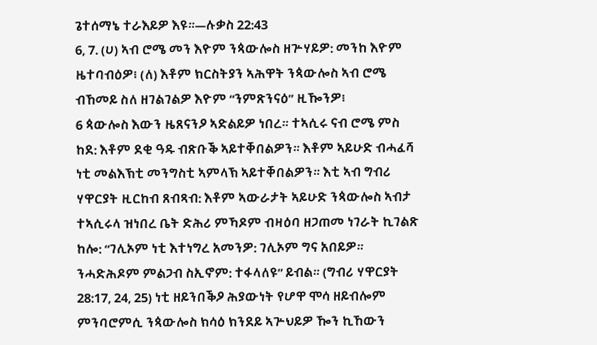ጌተሰማኔ ተራእይዎ እዩ።—ሉቃስ 22:43
6, 7. (ሀ) ኣብ ሮሜ መን እዮም ንጳውሎስ ዘጕሃይዎ: መንከ እዮም ዜተባብዕዎ፧ (ለ) እቶም ክርስትያን ኣሕዋት ንጳውሎስ ኣብ ሮሜ ብኸመይ ስለ ዘገልገልዎ እዮም “ንምጽንናዕ” ዚዀንዎ፧
6 ጳውሎስ እውን ዜጸናንዖ ኣድልይዎ ነበረ። ተኣሲሩ ናብ ሮሜ ምስ ከደ: እቶም ደቂ ዓዱ ብጽቡቕ ኣይተቐበልዎን። እቶም ኣይሁድ ብሓፈሻ ነቲ መልእኽቲ መንግስቲ ኣምላኽ ኣይተቐበልዎን። እቲ ኣብ ግብሪ ሃዋርያት ዚርከብ ጸብጻብ: እቶም ኣውራታት ኣይሁድ ንጳውሎስ ኣብታ ተኣሲሩላ ዝነበረ ቤት ድሕሪ ምኻዶም ብዛዕባ ዘጋጠመ ነገራት ኪገልጽ ከሎ: “ገሊኦም ነቲ እተነግረ አመንዎ: ገሊኦም ግና አበይዎ። ንሓድሕዶም ምልጋብ ስኢኖም: ተፋላለዩ” ይብል። (ግብሪ ሃዋርያት 28:17, 24, 25) ነቲ ዘይንበቕዖ ሕያውነት የሆዋ ሞሳ ዘይብሎም ምንባሮምሲ ንጳውሎስ ክሳዕ ክንደይ ኣጕህይዎ ዀን ኪኸውን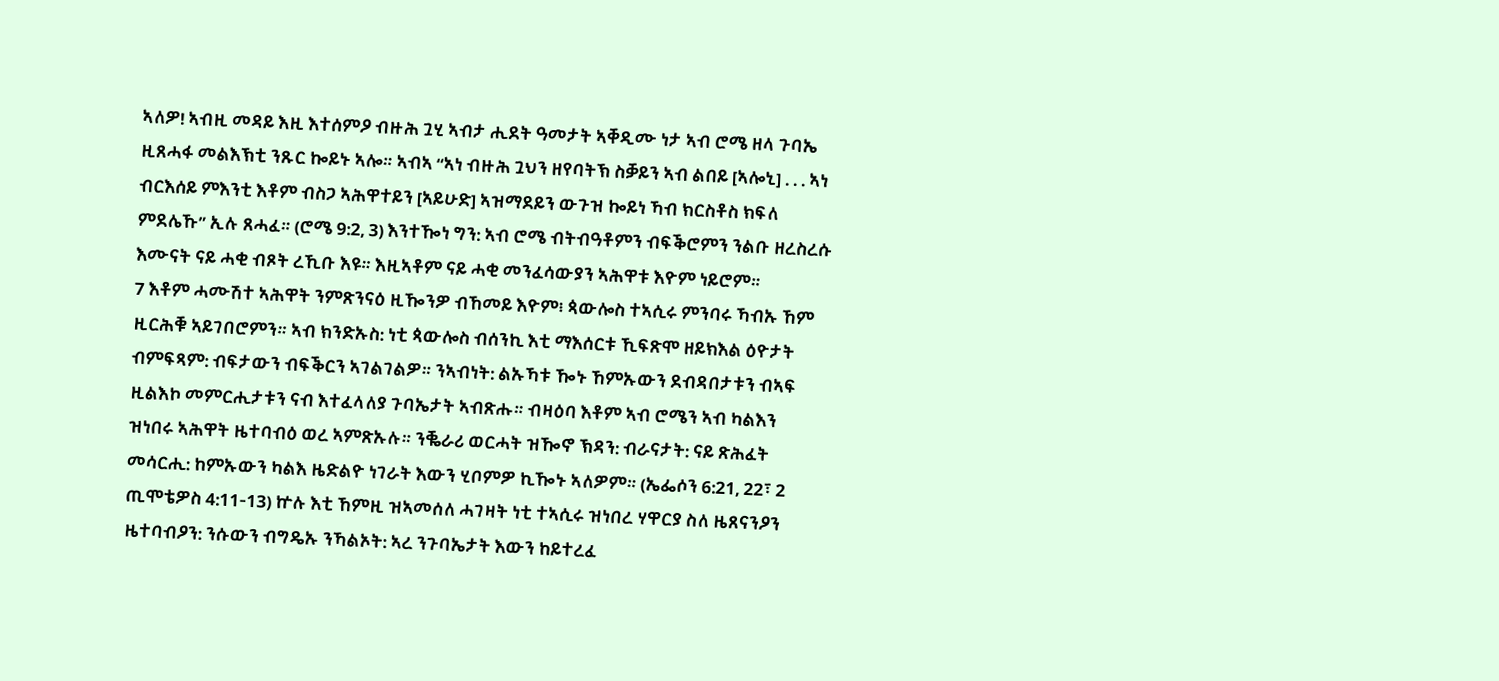ኣለዎ! ኣብዚ መዳይ እዚ እተሰምዖ ብዙሕ ጓሂ ኣብታ ሒደት ዓመታት ኣቐዲሙ ነታ ኣብ ሮሜ ዘላ ጉባኤ ዚጸሓፋ መልእኽቲ ንጹር ኰይኑ ኣሎ። ኣብኣ “ኣነ ብዙሕ ጓህን ዘየባትኽ ስቓይን ኣብ ልበይ [ኣሎኒ] . . . ኣነ ብርእሰይ ምእንቲ እቶም ብስጋ ኣሕዋተይን [ኣይሁድ] ኣዝማደይን ውጉዝ ኰይነ ኻብ ክርስቶስ ክፍለ ምደሌኹ” ኢሉ ጸሓፈ። (ሮሜ 9:2, 3) እንተዀነ ግን: ኣብ ሮሜ ብትብዓቶምን ብፍቕሮምን ንልቡ ዘረስረሱ እሙናት ናይ ሓቂ ብጾት ረኺቡ እዩ። እዚኣቶም ናይ ሓቂ መንፈሳውያን ኣሕዋቱ እዮም ነይሮም።
7 እቶም ሓሙሽተ ኣሕዋት ንምጽንናዕ ዚዀንዎ ብኸመይ እዮም፧ ጳውሎስ ተኣሲሩ ምንባሩ ኻብኡ ኸም ዚርሕቑ ኣይገበሮምን። ኣብ ክንድኡስ: ነቲ ጳውሎስ ብሰንኪ እቲ ማእሰርቱ ኺፍጽሞ ዘይክእል ዕዮታት ብምፍጻም: ብፍታውን ብፍቕርን ኣገልገልዎ። ንኣብነት: ልኡኻቱ ዀኑ ኸምኡውን ደብዳበታቱን ብኣፍ ዚልእኮ መምርሒታቱን ናብ እተፈላለያ ጉባኤታት ኣብጽሑ። ብዛዕባ እቶም ኣብ ሮሜን ኣብ ካልእን ዝነበሩ ኣሕዋት ዜተባብዕ ወረ ኣምጽኡሉ። ንቘራሪ ወርሓት ዝዀኖ ኽዳን: ብራናታት: ናይ ጽሕፈት መሳርሒ: ከምኡውን ካልእ ዜድልዮ ነገራት እውን ሂቦምዎ ኪዀኑ ኣለዎም። (ኤፌሶን 6:21, 22፣ 2 ጢሞቴዎስ 4:11-13) ኵሉ እቲ ኸምዚ ዝኣመሰለ ሓገዛት ነቲ ተኣሲሩ ዝነበረ ሃዋርያ ስለ ዜጸናንዖን ዜተባብዖን: ንሱውን ብግዴኡ ንኻልኦት: ኣረ ንጉባኤታት እውን ከይተረፈ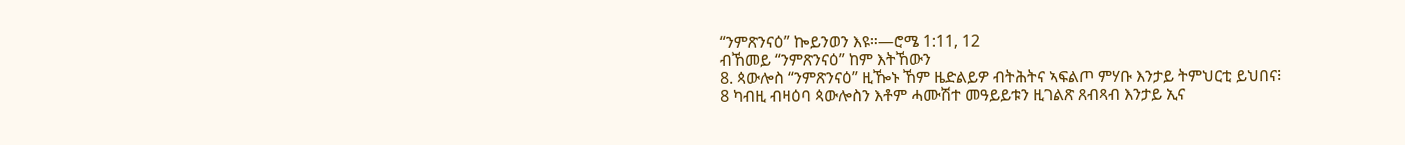“ንምጽንናዕ” ኰይንወን እዩ።—ሮሜ 1:11, 12
ብኸመይ “ንምጽንናዕ” ከም እትኸውን
8. ጳውሎስ “ንምጽንናዕ” ዚዀኑ ኸም ዜድልይዎ ብትሕትና ኣፍልጦ ምሃቡ እንታይ ትምህርቲ ይህበና፧
8 ካብዚ ብዛዕባ ጳውሎስን እቶም ሓሙሽተ መዓይይቱን ዚገልጽ ጸብጻብ እንታይ ኢና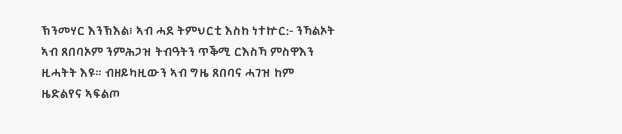ኽንመሃር እንኽእል፧ ኣብ ሓደ ትምህርቲ እስከ ነተኵር:- ንኻልኦት ኣብ ጸበባኦም ንምሕጋዝ ትብዓትን ጥቕሚ ርእስኻ ምስዋእን ዚሓትት እዩ። ብዘይካዚውን ኣብ ግዜ ጸበባና ሓገዝ ከም ዜድልየና ኣፍልጦ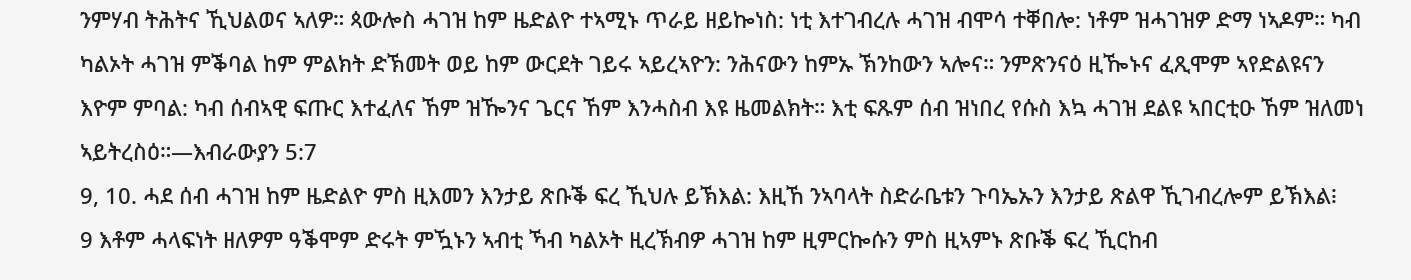ንምሃብ ትሕትና ኺህልወና ኣለዎ። ጳውሎስ ሓገዝ ከም ዜድልዮ ተኣሚኑ ጥራይ ዘይኰነስ: ነቲ እተገብረሉ ሓገዝ ብሞሳ ተቐበሎ: ነቶም ዝሓገዝዎ ድማ ነኣዶም። ካብ ካልኦት ሓገዝ ምቕባል ከም ምልክት ድኽመት ወይ ከም ውርደት ገይሩ ኣይረኣዮን: ንሕናውን ከምኡ ኽንከውን ኣሎና። ንምጽንናዕ ዚዀኑና ፈጺሞም ኣየድልዩናን እዮም ምባል: ካብ ሰብኣዊ ፍጡር እተፈለና ኸም ዝዀንና ጌርና ኸም እንሓስብ እዩ ዜመልክት። እቲ ፍጹም ሰብ ዝነበረ የሱስ እኳ ሓገዝ ደልዩ ኣበርቲዑ ኸም ዝለመነ ኣይትረስዕ።—እብራውያን 5:7
9, 10. ሓደ ሰብ ሓገዝ ከም ዜድልዮ ምስ ዚእመን እንታይ ጽቡቕ ፍረ ኺህሉ ይኽእል: እዚኸ ንኣባላት ስድራቤቱን ጉባኤኡን እንታይ ጽልዋ ኺገብረሎም ይኽእል፧
9 እቶም ሓላፍነት ዘለዎም ዓቕሞም ድሩት ምዃኑን ኣብቲ ኻብ ካልኦት ዚረኽብዎ ሓገዝ ከም ዚምርኰሱን ምስ ዚኣምኑ ጽቡቕ ፍረ ኺርከብ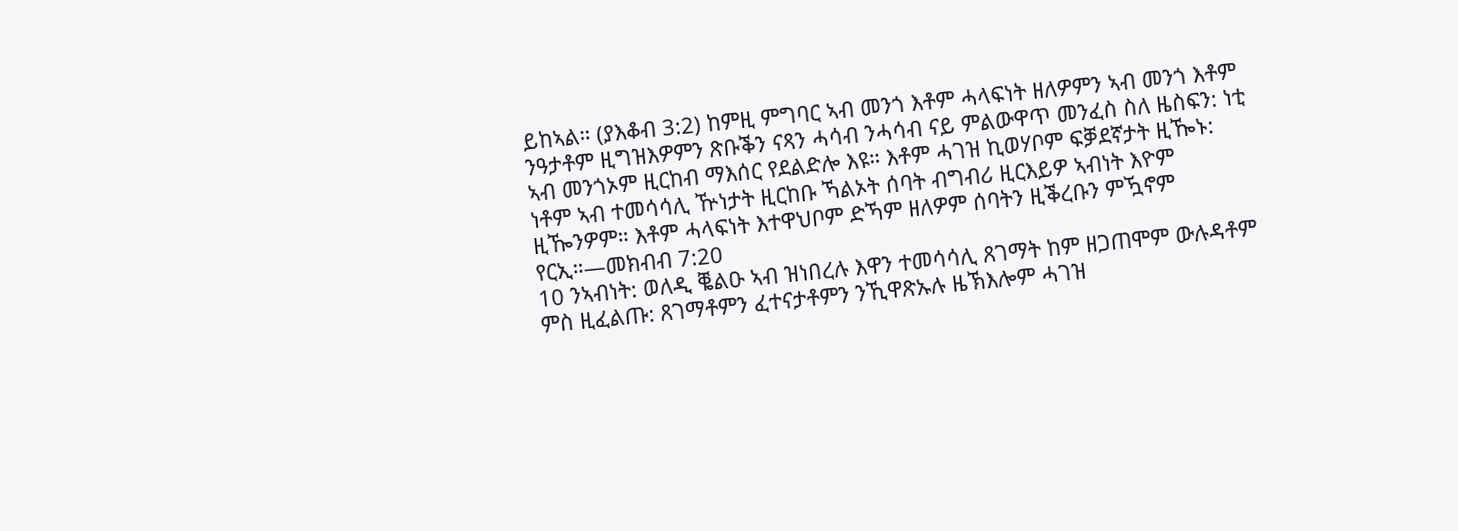ይከኣል። (ያእቆብ 3:2) ከምዚ ምግባር ኣብ መንጎ እቶም ሓላፍነት ዘለዎምን ኣብ መንጎ እቶም ንዓታቶም ዚግዝእዎምን ጽቡቕን ናጻን ሓሳብ ንሓሳብ ናይ ምልውዋጥ መንፈስ ስለ ዜስፍን: ነቲ ኣብ መንጎኦም ዚርከብ ማእሰር የደልድሎ እዩ። እቶም ሓገዝ ኪወሃቦም ፍቓደኛታት ዚዀኑ: ነቶም ኣብ ተመሳሳሊ ዅነታት ዚርከቡ ኻልኦት ሰባት ብግብሪ ዚርእይዎ ኣብነት እዮም ዚዀንዎም። እቶም ሓላፍነት እተዋህቦም ድኻም ዘለዎም ሰባትን ዚቕረቡን ምዃኖም የርኢ።—መክብብ 7:20
10 ንኣብነት: ወለዲ ቘልዑ ኣብ ዝነበረሉ እዋን ተመሳሳሊ ጸገማት ከም ዘጋጠሞም ውሉዳቶም ምስ ዚፈልጡ: ጸገማቶምን ፈተናታቶምን ንኺዋጽኡሉ ዜኽእሎም ሓገዝ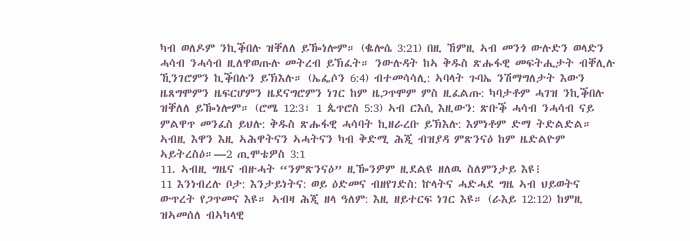ካብ ወለዶም ንኪቕበሉ ዝቐለለ ይዀነሎም። (ቈሎሴ 3:21) በዚ ኸምዚ ኣብ መንጎ ውሉድን ወላድን ሓሳብ ንሓሳብ ዚለዋወጡሉ መትረብ ይኽፈት። ንውሉዳት ከኣ ቅዱስ ጽሑፋዊ መፍትሒታት ብቐሊሉ ኺንገሮምን ኪቕበሉን ይኽእሉ። (ኤፌሶን 6:4) ብተመሳሳሊ: ኣባላት ጉባኤ ንሽማግለታት እውን ዜጸግሞምን ዜፍርሆምን ዜደናግሮምን ነገር ከም ዜጋጥሞም ምስ ዚፈልጡ: ካባታቶም ሓገዝ ንኪቕበሉ ዝቐለለ ይዀነሎም። (ሮሜ 12:3፣ 1 ጴጥሮስ 5:3) ኣብ ርእሲ እዚውን: ጽቡቕ ሓሳብ ንሓሳብ ናይ ምልዋጥ መንፈስ ይህሉ: ቅዱስ ጽሑፋዊ ሓሳባት ኪዘራረቡ ይኽእሉ: እምነቶም ድማ ትድልድል። ኣብዚ እዋን እዚ ኣሕዋትናን ኣሓትናን ካብ ቅድሚ ሕጂ ብዝያዳ ምጽንናዕ ከም ዜድልዮም ኣይትረስዕ።—2 ጢሞቴዎስ 3:1
11. ኣብዚ ግዜና ብዙሓት “ንምጽንናዕ” ዚዀንዎም ዚደልዩ ዘለዉ ስለምንታይ እዩ፧
11 እንነብረሉ ቦታ: እንታይነትና: ወይ ዕድመና ብዘየገድስ: ኵላትና ሓድሓደ ግዜ ኣብ ህይወትና ውጥረት የጋጥመና እዩ። ኣብዛ ሕጂ ዘላ ዓለም: እዚ ዘይተርፍ ነገር እዩ። (ራእይ 12:12) ከምዚ ዝኣመሰለ ብኣካላዊ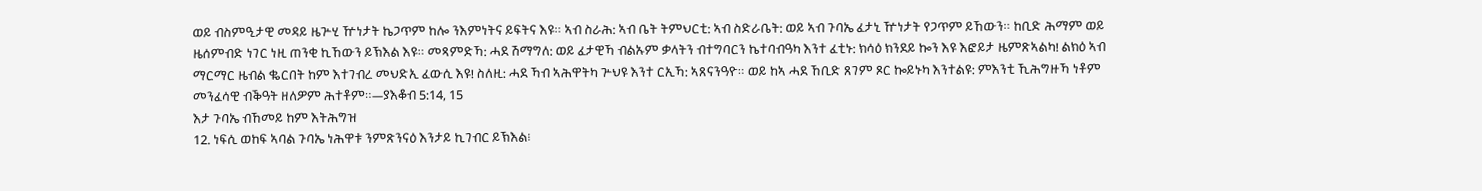ወይ ብስምዒታዊ መዳይ ዜጕሂ ዅነታት ኬጋጥም ከሎ ንእምነትና ይፍትና እዩ። ኣብ ስራሕ: ኣብ ቤት ትምህርቲ: ኣብ ስድራቤት: ወይ ኣብ ጉባኤ ፈታኒ ዅነታት የጋጥም ይኸውን። ከቢድ ሕማም ወይ ዜሰምብድ ነገር ነዚ ጠንቂ ኪኸውን ይኽእል እዩ። መጻምድኻ: ሓደ ሽማግለ: ወይ ፈታዊኻ ብልኡም ቃላትን ብተግባርን ኬተባብዓካ እንተ ፈቲኑ: ክሳዕ ክንደይ ኰን እዩ እፎይታ ዜምጽኣልካ! ልክዕ ኣብ ማርማር ዜብል ቈርበት ከም እተገብረ መህድኢ ፈውሲ እዩ! ስለዚ: ሓደ ኻብ ኣሕዋትካ ጕህዩ እንተ ርኢኻ: ኣጸናንዓዮ። ወይ ከኣ ሓደ ኸቢድ ጸገም ጾር ኰይኑካ እንተልዩ: ምእንቲ ኺሕግዙኻ ነቶም መንፈሳዊ ብቕዓት ዘለዎም ሕተቶም።—ያእቆብ 5:14, 15
እታ ጉባኤ ብኸመይ ከም እትሕግዝ
12. ነፍሲ ወከፍ ኣባል ጉባኤ ነሕዋቱ ንምጽንናዕ እንታይ ኪገብር ይኽእል፧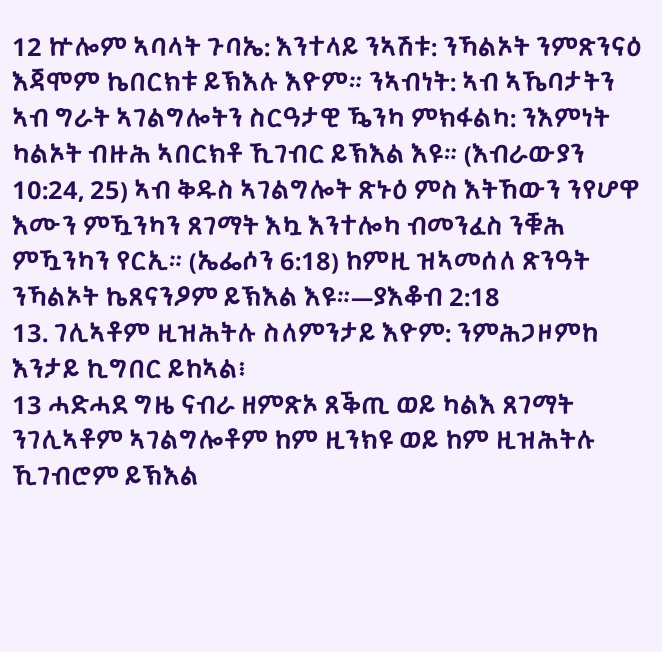12 ኵሎም ኣባላት ጉባኤ: እንተላይ ንኣሽቱ: ንኻልኦት ንምጽንናዕ እጃሞም ኬበርክቱ ይኽእሉ እዮም። ንኣብነት: ኣብ ኣኼባታትን ኣብ ግራት ኣገልግሎትን ስርዓታዊ ዄንካ ምክፋልካ: ንእምነት ካልኦት ብዙሕ ኣበርክቶ ኺገብር ይኽእል እዩ። (እብራውያን 10:24, 25) ኣብ ቅዱስ ኣገልግሎት ጽኑዕ ምስ እትኸውን ንየሆዋ እሙን ምዃንካን ጸገማት እኳ እንተሎካ ብመንፈስ ንቑሕ ምዃንካን የርኢ። (ኤፌሶን 6:18) ከምዚ ዝኣመሰለ ጽንዓት ንኻልኦት ኬጸናንዖም ይኽእል እዩ።—ያእቆብ 2:18
13. ገሊኣቶም ዚዝሕትሉ ስለምንታይ እዮም: ንምሕጋዞምከ እንታይ ኪግበር ይከኣል፧
13 ሓድሓደ ግዜ ናብራ ዘምጽኦ ጸቕጢ ወይ ካልእ ጸገማት ንገሊኣቶም ኣገልግሎቶም ከም ዚንክዩ ወይ ከም ዚዝሕትሉ ኺገብሮም ይኽእል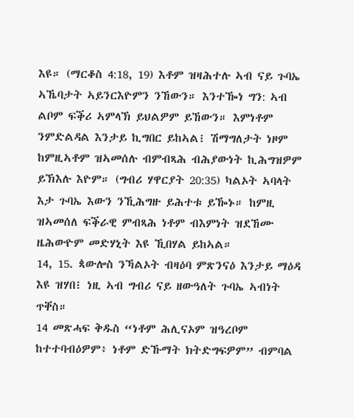እዩ። (ማርቆስ 4:18, 19) እቶም ዝዛሕተሉ ኣብ ናይ ጉባኤ ኣኼባታት ኣይንርእዮምን ንኸውን። እንተዀነ ግን: ኣብ ልቦም ፍቕሪ ኣምላኽ ይህልዎም ይኸውን። እምነቶም ንምድልዳል እንታይ ኪግበር ይከኣል፧ ሽማግለታት ነዞም ከምዚኣቶም ዝኣመሰሉ ብምብጻሕ ብሕያውነት ኪሕግዝዎም ይኽእሉ እዮም። (ግብሪ ሃዋርያት 20:35) ካልኦት ኣባላት እታ ጉባኤ እውን ንኺሕግዙ ይሕተቱ ይዀኑ። ከምዚ ዝኣመሰለ ፍቕራዊ ምብጻሕ ነቶም ብእምነት ዝደኸሙ ዜሕውዮም መድሃኒት እዩ ኺበሃል ይከኣል።
14, 15. ጳውሎስ ንኻልኦት ብዛዕባ ምጽንናዕ እንታይ ማዕዳ እዩ ዝሃበ፧ ነዚ ኣብ ግብሪ ናይ ዘውዓለት ጉባኤ ኣብነት ጥቐስ።
14 መጽሓፍ ቅዱስ “ነቶም ሕሊናኦም ዝዓረቦም ከተተባብዕዎም፥ ነቶም ድኹማት ክትድግፍዎም” ብምባል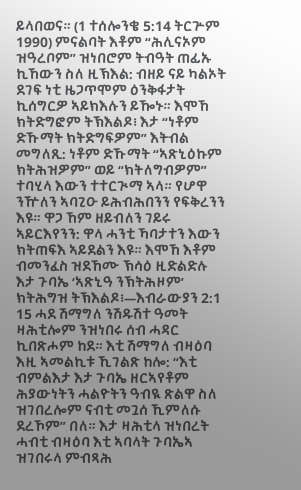ይላበወና። (1 ተሰሎንቄ 5:14 ትርጕም 1990) ምናልባት እቶም “ሕሊናኦም ዝዓረቦም” ዝነበሮም ትብዓት ጠፊኡ ኪኸውን ስለ ዚኽእል: ብዘይ ናይ ካልኦት ደገፍ ነቲ ዜጋጥሞም ዕንቅፋታት ኪሰግርዎ ኣይክእሉን ይዀኑ። እሞኸ ክትድግፎም ትኽእልዶ፧ እታ “ነቶም ድኹማት ክትድግፍዎም” እትብል መግለጺ: ነቶም ድኹማት “ኣጽኒዕኩም ክትሕዝዎም” ወይ “ክትለግብዎም” ተባሂላ እውን ተተርጒማ ኣላ። የሆዋ ንዅለን ኣባጊዑ ይሕብሕበንን የፍቅረንን እዩ። ዋጋ ኸም ዘይብለን ገይሩ ኣይርእየንን: ዋላ ሓንቲ ኻባታተን እውን ክትጠፍእ ኣይደልን እዩ። እሞኸ እቶም ብመንፈስ ዝደኸሙ ኽሳዕ ዚድልድሉ እታ ጉባኤ ‘ኣጽኒዓ ንኽትሕዞም’ ክትሕግዝ ትኽእልዶ፧—እብራውያን 2:1
15 ሓደ ሽማግለ ንሽዱሽተ ዓመት ዛሕቲሎም ንዝነበሩ ሰብ ሓዳር ኪበጽሖም ከደ። እቲ ሽማግለ ብዛዕባ እዚ ኣመልኪቱ ኺገልጽ ከሎ: “እቲ ብምልእታ እታ ጉባኤ ዘርኣየቶም ሕያውነትን ሓልዮትን ዓብዪ ጽልዋ ስለ ዝገበረሎም ናብቲ መጓሰ ኺምለሱ ደረኾም” በለ። እታ ዛሕቲላ ዝነበረት ሓብቲ ብዛዕባ እቲ ኣባላት ጉባኤኣ ዝገበሩላ ምብጻሕ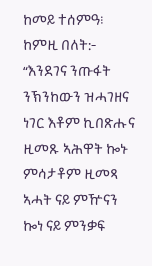ከመይ ተሰምዓ፧ ከምዚ በለት:- “እንደገና ንጡፋት ንኽንከውን ዝሓገዘና ነገር እቶም ኪበጽሑና ዚመጹ ኣሕዋት ኰኑ ምሳታቶም ዚመጻ ኣሓት ናይ ምዅናን ኰነ ናይ ምንቃፍ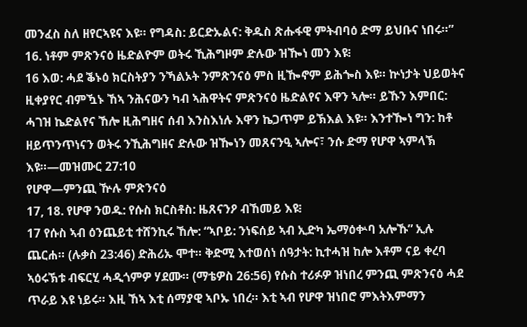መንፈስ ስለ ዘየርኣዩና እዩ። የግዳስ: ይርድኡልና: ቅዱስ ጽሑፋዊ ምትብባዕ ድማ ይህቡና ነበሩ።”
16. ነቶም ምጽንናዕ ዜድልዮም ወትሩ ኺሕግዞም ድሉው ዝዀነ መን እዩ፧
16 እወ: ሓደ ቕኑዕ ክርስትያን ንኻልኦት ንምጽንናዕ ምስ ዚዀኖም ይሕጐስ እዩ። ኵነታት ህይወትና ዚቀያየር ብምዃኑ ኸኣ ንሕናውን ካብ ኣሕዋትና ምጽንናዕ ዜድልየና እዋን ኣሎ። ይኹን እምበር: ሓገዝ ኬድልየና ኸሎ ዚሕግዘና ሰብ እንስእነሉ እዋን ኬጋጥም ይኽእል እዩ። እንተዀነ ግን: ከቶ ዘይጥንጥነናን ወትሩ ንኺሕግዘና ድሉው ዝዀነን መጸናንዒ ኣሎና፣ ንሱ ድማ የሆዋ ኣምላኽ እዩ።—መዝሙር 27:10
የሆዋ—ምንጪ ዅሉ ምጽንናዕ
17, 18. የሆዋ ንወዱ: የሱስ ክርስቶስ: ዜጸናንዖ ብኸመይ እዩ፧
17 የሱስ ኣብ ዕንጨይቲ ተሸንኪሩ ኸሎ: “ኣቦይ: ንነፍሰይ ኣብ ኢድካ ኤማዕቍባ አሎኹ” ኢሉ ጨርሐ። (ሉቃስ 23:46) ድሕሪኡ ሞተ። ቅድሚ እተወሰነ ሰዓታት: ኪተሓዝ ከሎ እቶም ናይ ቀረባ ኣዕሩኽቱ ብፍርሂ ሓዲጎምዎ ሃደሙ። (ማቴዎስ 26:56) የሱስ ተሪፉዎ ዝነበረ ምንጪ ምጽንናዕ ሓደ ጥራይ እዩ ነይሩ። እዚ ኸኣ እቲ ሰማያዊ ኣቦኡ ነበረ። እቲ ኣብ የሆዋ ዝነበሮ ምእትእምማን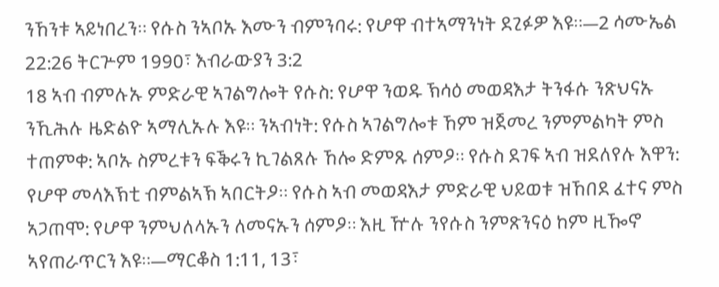ንኸንቱ ኣይነበረን። የሱስ ንኣቦኡ እሙን ብምንባሩ: የሆዋ ብተኣማንነት ደጊፉዎ እዩ።—2 ሳሙኤል 22:26 ትርጕም 1990፣ እብራውያን 3:2
18 ኣብ ብምሉኡ ምድራዊ ኣገልግሎት የሱስ: የሆዋ ንወዱ ኽሳዕ መወዳእታ ትንፋሱ ንጽህናኡ ንኺሕሉ ዜድልዮ ኣማሊኡሉ እዩ። ንኣብነት: የሱስ ኣገልግሎቱ ኸም ዝጀመረ ንምምልካት ምስ ተጠምቀ: ኣቦኡ ስምረቱን ፍቕሩን ኪገልጸሉ ኸሎ ድምጹ ሰምዖ። የሱስ ደገፍ ኣብ ዝደለየሉ እዋን: የሆዋ መላእኽቲ ብምልኣኽ ኣበርትዖ። የሱስ ኣብ መወዳእታ ምድራዊ ህይወቱ ዝኸበደ ፈተና ምስ ኣጋጠሞ: የሆዋ ንምህለላኡን ለመናኡን ሰምዖ። እዚ ዅሉ ንየሱስ ንምጽንናዕ ከም ዚዀኖ ኣየጠራጥርን እዩ።—ማርቆስ 1:11, 13፣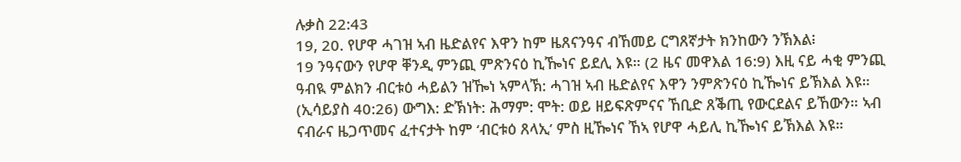ሉቃስ 22:43
19, 20. የሆዋ ሓገዝ ኣብ ዜድልየና እዋን ከም ዜጸናንዓና ብኸመይ ርግጸኛታት ክንከውን ንኽእል፧
19 ንዓናውን የሆዋ ቐንዲ ምንጪ ምጽንናዕ ኪዀነና ይደሊ እዩ። (2 ዜና መዋእል 16:9) እዚ ናይ ሓቂ ምንጪ ዓብዪ ምልክን ብርቱዕ ሓይልን ዝዀነ ኣምላኽ: ሓገዝ ኣብ ዜድልየና እዋን ንምጽንናዕ ኪዀነና ይኽእል እዩ። (ኢሳይያስ 40:26) ውግእ: ድኽነት: ሕማም: ሞት: ወይ ዘይፍጽምናና ኸቢድ ጸቕጢ የውርደልና ይኸውን። ኣብ ናብራና ዜጋጥመና ፈተናታት ከም ‘ብርቱዕ ጸላኢ’ ምስ ዚዀነና ኸኣ የሆዋ ሓይሊ ኪዀነና ይኽእል እዩ።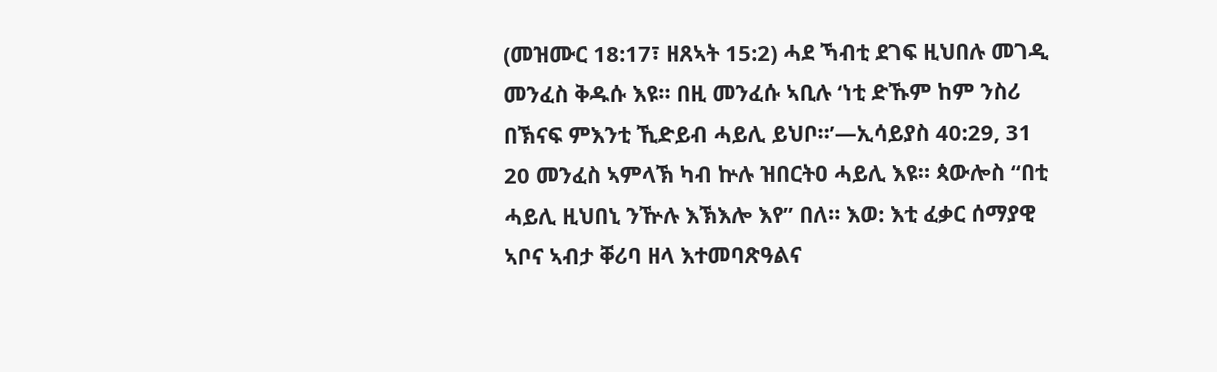(መዝሙር 18:17፣ ዘጸኣት 15:2) ሓደ ኻብቲ ደገፍ ዚህበሉ መገዲ መንፈስ ቅዱሱ እዩ። በዚ መንፈሱ ኣቢሉ ‘ነቲ ድኹም ከም ንስሪ በኽናፍ ምእንቲ ኺድይብ ሓይሊ ይህቦ።’—ኢሳይያስ 40:29, 31
20 መንፈስ ኣምላኽ ካብ ኵሉ ዝበርትዐ ሓይሊ እዩ። ጳውሎስ “በቲ ሓይሊ ዚህበኒ ንዅሉ እኽእሎ እየ” በለ። እወ: እቲ ፈቃር ሰማያዊ ኣቦና ኣብታ ቐሪባ ዘላ እተመባጽዓልና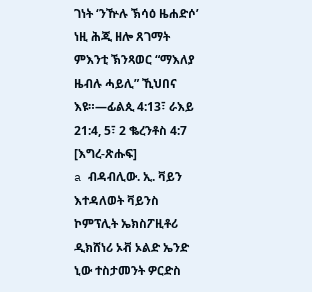ገነት ‘ንዅሉ ኽሳዕ ዜሐድሶ’ ነዚ ሕጂ ዘሎ ጸገማት ምእንቲ ኽንጻወር “ማእለያ ዜብሉ ሓይሊ” ኺህበና እዩ።—ፊልጲ 4:13፣ ራእይ 21:4, 5፣ 2 ቈረንቶስ 4:7
[እግረ-ጽሑፍ]
a ብዳብሊው. ኢ. ቫይን እተዳለወት ቫይንስ ኮምፕሊት ኤክስፖዚቶሪ ዲክሸነሪ ኦቭ ኦልድ ኤንድ ኒው ተስታመንት ዎርድስ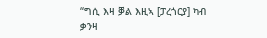“ግሲ እዛ ቓል እዚኣ [ፓረጎርያ] ካብ ቃንዛ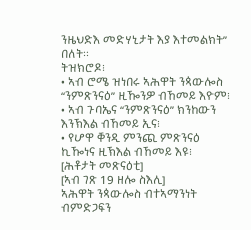ንዜህድእ መድሃኒታት እያ እተመልክት” በለት።
ትዝክሮዶ፧
• ኣብ ሮሜ ዝነበሩ ኣሕዋት ንጳውሎስ “ንምጽንናዕ” ዚዀንዎ ብኸመይ እዮም፧
• ኣብ ጉባኤና “ንምጽንናዕ” ክንከውን እንኽእል ብኸመይ ኢና፧
• የሆዋ ቐንዲ ምንጪ ምጽንናዕ ኪዀነና ዚኽእል ብኸመይ እዩ፧
[ሕቶታት መጽናዕቲ]
[ኣብ ገጽ 19 ዘሎ ስእሊ]
ኣሕዋት ንጳውሎስ ብተኣማንነት ብምድጋፍን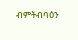ብምትብባዕን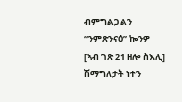ብምግልጋልን “ንምጽንናዕ” ኰንዎ
[ኣብ ገጽ 21 ዘሎ ስእሊ]
ሽማግለታት ነተን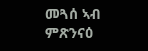መጓሰ ኣብ ምጽንናዕ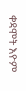ቀዳሞት እዮም